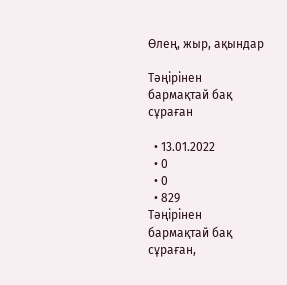Өлең, жыр, ақындар

Тәңірінен бармақтай бақ сұраған

  • 13.01.2022
  • 0
  • 0
  • 829
Тәңірінен бармақтай бақ сұраған,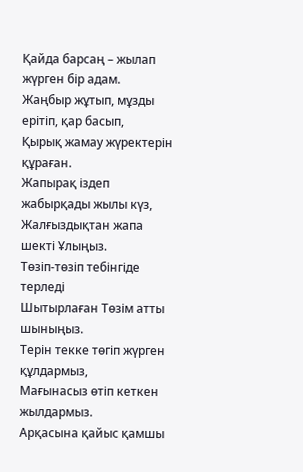Қайда барсаң – жылап жүрген бір адам.
Жаңбыр жұтып, мұзды ерітіп, қар басып,
Қырық жамау жүректерін құраған.
Жапырақ іздеп жабырқады жылы күз,
Жалғыздықтан жапа шекті Ұлыңыз.
Төзіп-төзіп тебінгіде терледі
Шытырлаған Төзім атты шыныңыз.
Терін текке төгіп жүрген құлдармыз,
Мағынасыз өтіп кеткен жылдармыз.
Арқасына қайыс қамшы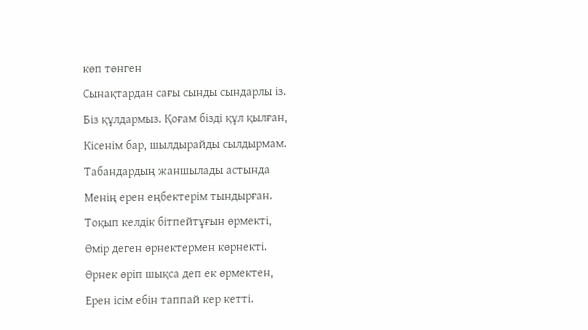көп төнген
Сынақтардан сағы сынды сындарлы із.
Біз құлдармыз. Қоғам бізді құл қылған,
Кісенім бар, шылдырайды сылдырмам.
Табандардың жаншылады астында
Менің ерен еңбектерім тындырған.
Тоқып келдік бітпейтұғын өрмекті,
Өмір деген өрнектермен көрнекті.
Өрнек өріп шықса деп ек өрмектен,
Ерен ісім ебін таппай кер кетті.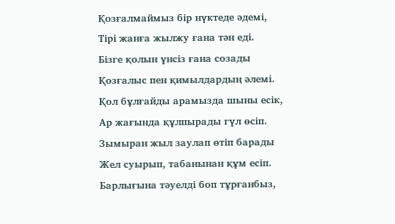Қозғалмаймыз бір нүктеде әдемі,
Тірі жанға жылжу ғана тән еді.
Бізге қолын үнсіз ғана созады
Қозғалыс пен қимылдардың әлемі.
Қол бұлғайды арамызда шыны есік,
Ар жағында құлпырады гүл өсіп.
Зымыран жыл заулап өтіп барады
Жел суырып, табанынан құм есіп.
Барлығына тәуелді боп тұрғанбыз,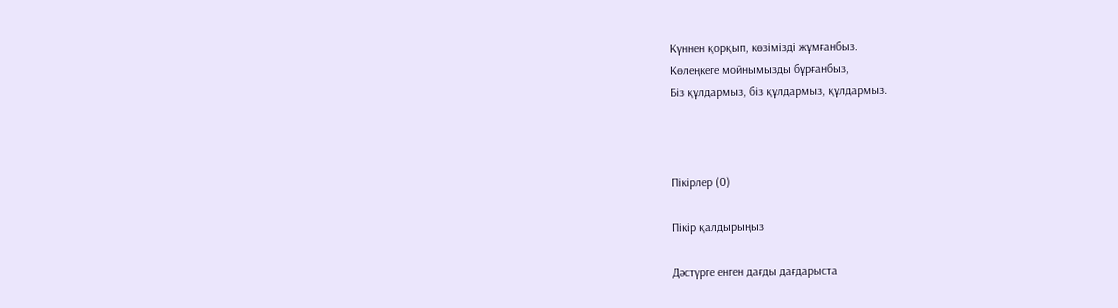Күннен қорқып, көзімізді жұмғанбыз.
Көлеңкеге мойнымызды бұрғанбыз,
Біз құлдармыз, біз құлдармыз, құлдармыз.



Пікірлер (0)

Пікір қалдырыңыз

Дәстүрге енген дағды дағдарыста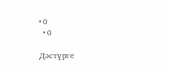• 0
  • 0

Дәстүрге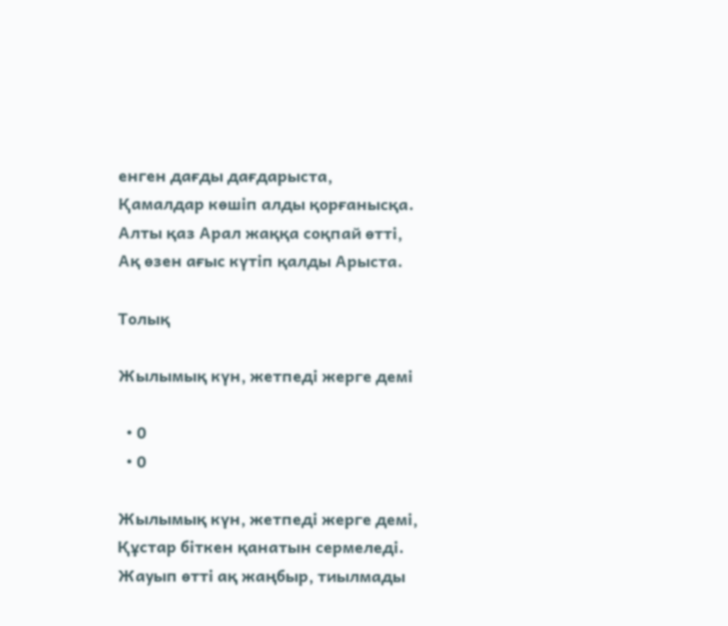енген дағды дағдарыста,
Қамалдар көшіп алды қорғанысқа.
Алты қаз Арал жаққа соқпай өтті,
Ақ өзен ағыс күтіп қалды Арыста.

Толық

Жылымық күн, жетпеді жерге демі

  • 0
  • 0

Жылымық күн, жетпеді жерге демі,
Құстар біткен қанатын сермеледі.
Жауып өтті ақ жаңбыр, тиылмады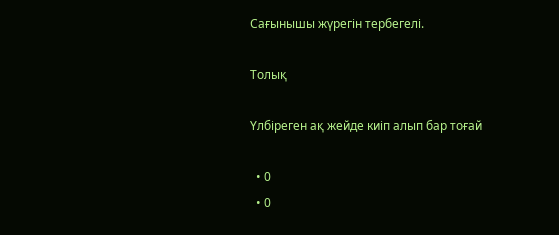Сағынышы жүрегін тербегелі.

Толық

Үлбіреген ақ жейде киіп алып бар тоғай

  • 0
  • 0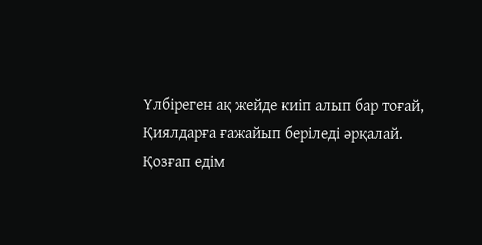Үлбіреген ақ жейде киіп алып бар тоғай,
Қиялдарға ғажайып беріледі әрқалай.
Қозғап едім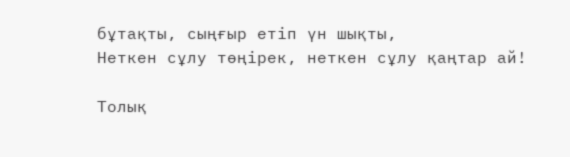бұтақты, сыңғыр етіп үн шықты,
Неткен сұлу төңірек, неткен сұлу қаңтар ай!

Толық